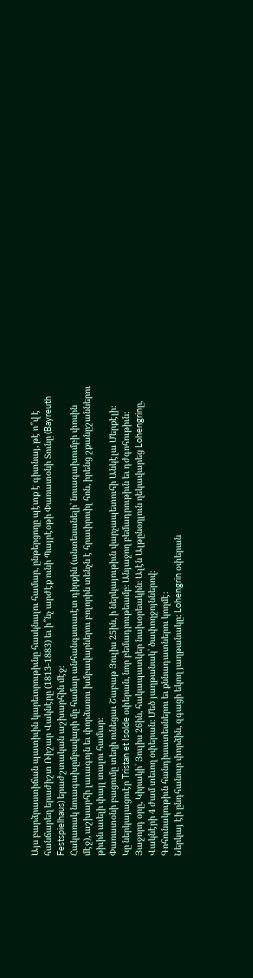Այս բարձրաստիճան պատիւին կարեւորութիւնը հասկնալու համար, ընթերցողը պէտք է գիտնայ, թէ ո՞վ է հանճարեղ երաժիշտ Ռիշար Վակնէրը (1813-1883) եւ ի՞նչ արժէք ունի Պայրէօթի Փառատօնի Տունը (Bayreuth Festspielhaus) երաժշտական աշխարհին մէջ։
Հակառակ նուագախըմբավարի մը համար անհանգստաւէտ դիրքին (անտեսանելի՝ նուագախումբի փոսին մէջ), աշխարհի լաւագոյն եւ փորձառու խմբավարներու բոլորին տենչն է հրաւիրուիլ հոն, իրենց շքանըշաններու թիւին աւելի փայլ տալու համար։
Փառատօնի բացումը տեղի ունեցաւ Շաբաթ Յուլիս 25ին, ի ներկայութիւն վարչապետուհի Անկէլա Մերքէլի։
Կը ներկայացուէր Tristan et Isolde օփերան, նոր բեմադրութեամբ։ Անյաջող բեմադրութիւն եւ դժգոհութիւն։ Յաջորդ օրը, Կիրակի՝ Յուլիս 26ին, հակապատկեր նախօրեակին։ Ալէն Ալթընօղլուն ղեկավարեց Lohengrinը, Վակնէրի 4 ժամ տեւող օփերան։ Մեծ յաղթանակ՝ ծափողջոյններով։
Գոհունակութիւն հանդիսատեսներու եւ քննադատներու կողմէ։
Ներկայ էի ընդհանուր փորձին, զգացի եկող յաղթանակը։ Lohengrin օփերան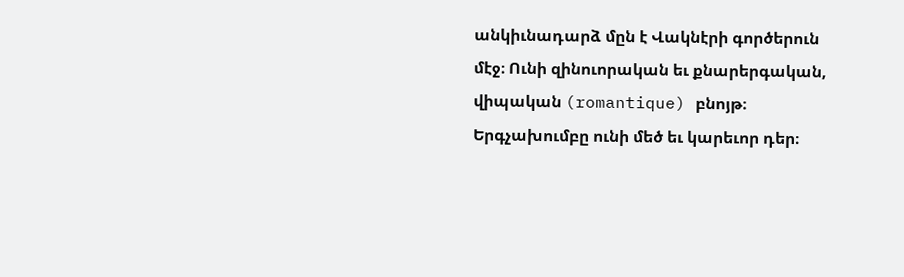անկիւնադարձ մըն է Վակնէրի գործերուն մէջ։ Ունի զինուորական եւ քնարերգական, վիպական (romantique) բնոյթ։
Երգչախումբը ունի մեծ եւ կարեւոր դեր։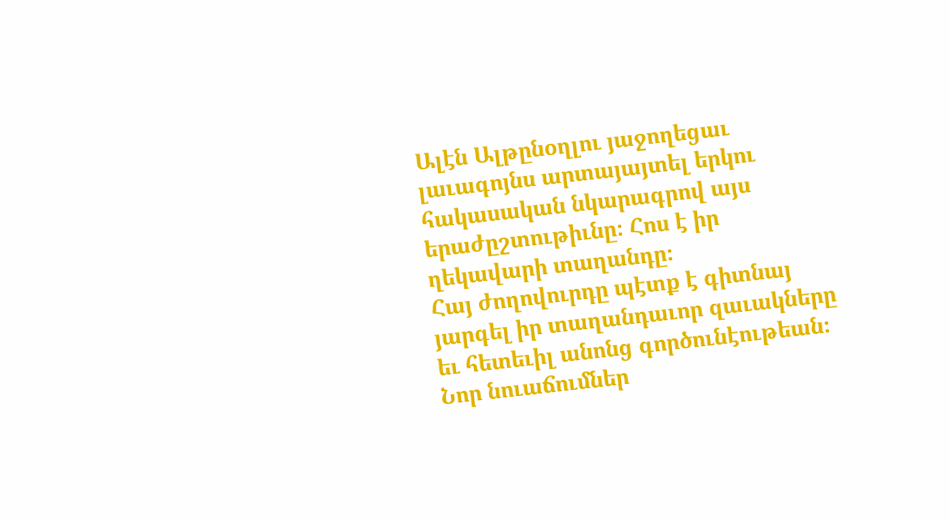Ալէն Ալթընօղլու յաջողեցաւ լաւագոյնս արտայայտել երկու հակասական նկարագրով այս երաժըշտութիւնը։ Հոս է իր ղեկավարի տաղանդը։
Հայ ժողովուրդը պէտք է գիտնայ յարգել իր տաղանդաւոր զաւակները եւ հետեւիլ անոնց գործունէութեան։ Նոր նուաճումներ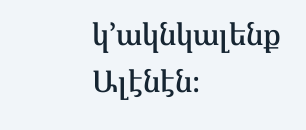կ՚ակնկալենք Ալէնէն։